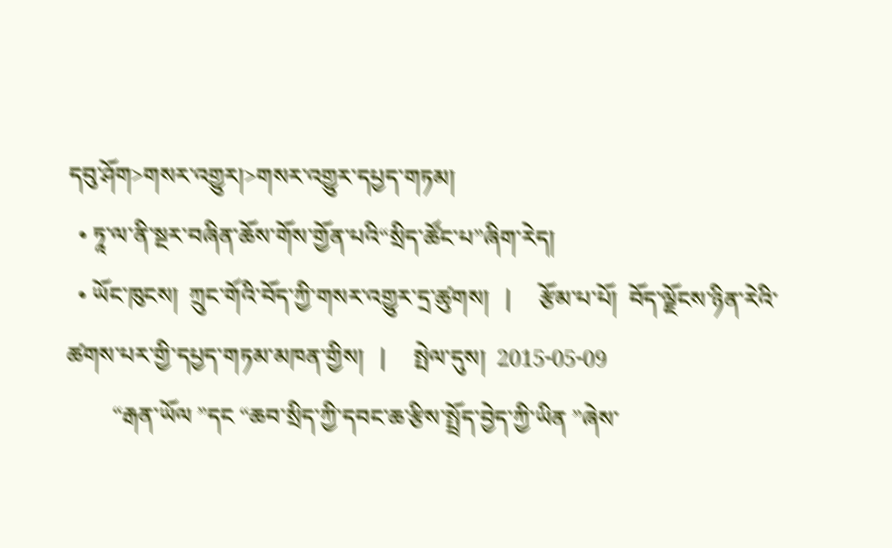དབུ་ཤོག>གསར་འགྱུར།>གསར་འགྱུར་དཔྱད་གཏམ།
  • ཏཱ་ལ་ནི་སྔར་བཞིན་ཆོས་གོས་གྱོན་པའི“སྲིད་ཚོང་པ”ཞིག་རེད།
  • ཡོང་ཁུངས།  ཀྲུང་གོའི་བོད་ཀྱི་གསར་འགྱུར་དྲ་ཚུགས།   |     རྩོམ་པ་པོ།  བོད་ལྗོངས་ཉིན་རེའི་ཚགས་པར་གྱི་དཔྱད་གཏམ་མཁན་གྱིས།   |     སྤེལ་དུས།  2015-05-09
        “རྒན་ཡོལ ”དང “ཆབ་སྲིད་ཀྱི་དབང་ཆ་རྩིས་སྤྲོད་བྱེད་ཀྱི་ཡིན ”ཞེས་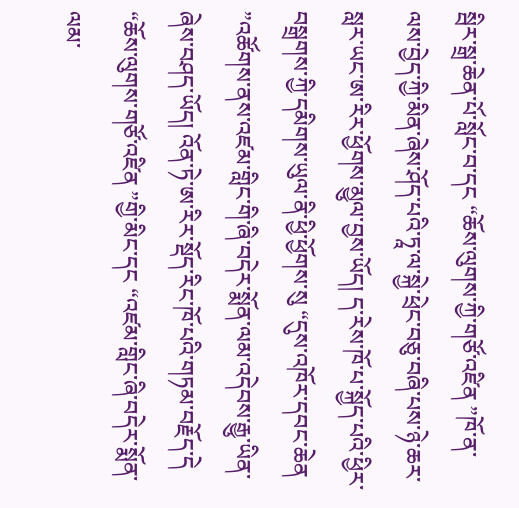སྦིར་སྒྲ་ཆེན་པོ་སློང་བ་དང “ཆོས་ལུགས་ཀྱི་གཙོ་འཛིན ”ཁོ་ན་ལས་བྱེད་ཀྱི་མིན་ཞེས་ཤོད་པའི་ཏཱ་ལ་སྐྱེ་ཕྲེང་བཅུ་བཞི་པས་ཉེ་ཆར་སླར་ཡང་ཨ་རིར་ཕྱོགས་མྱུལ་བྱས་ཡོད། ད་རེས་ཁོ་པ་སྐྱོད་པའི་ཕྱིར་བསྒྲགས་ཀྱི་དམིགས་ཡུལ་ནི་ཕྱི་ཕྱོགས་སུ “དུས་འཁོར་དབང་ཆེན ”འཚོགས་ནས་འཛམ་གླིང་གི་ཞི་བདེར་སྨོན་ལམ་འདེབས་རྒྱུ་ཡིན་ཞེས་བཤད་ཡོད། འོན་ཏེ་ཨ་རིར་སྡོད་རིང་ཁོ་པའི་གཏམ་བརྗོད་དེ “ཆོས་ལུགས་གཙོ་འཛིན ”གྱི་མིང་དང “འཛམ་གླིང་ཞི་བདེར་སྨོན་ལམ་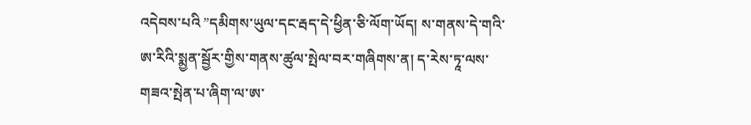འདེབས་པའི ”དམིགས་ཡུལ་དང་རྦད་དེ་ཕྱིན་ཅི་ལོག་ཡོད། ས་གནས་དེ་གའི་ཨ་རིའི་སྨྱན་སྦྱོར་གྱིས་གནས་ཚུལ་སྤེལ་བར་གཞིགས་ན། ད་རེས་ཏཱ་ལས་གཟའ་སྤེན་པ་ཞིག་ལ་ཨ་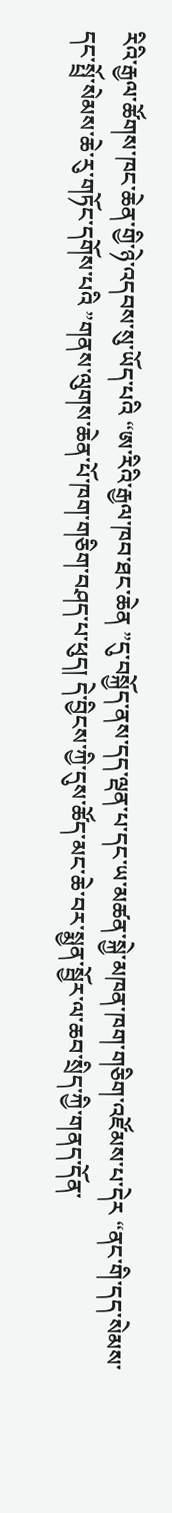རིའི་རྒྱལ་ཚོགས་ཁང་ཆེན་གྱི་ཉེ་འདབས་སུ་ཡོད་པའི “ཨ་རིའི་རྒྱལ་ཁབ་ཐང་ཆེན ”དུ་བསྐྱོད་ནས་དད་ལྡན་པ་དང་ཡ་མཚན་སྐྱེ་མཁན་ཁག་གཅིག་འཛོམས་པ་དེར “ནང་གི་དད་སེམས་དང་སྤྲོ་སེམས་ཆེ་རུ་གཏོང་དགོས་པའི ”གནས་ལུགས་ཆེན་པོ་ཁག་གཅིག་བཤད་པ་ཕུད། དེ་བྱིངས་ཀྱི་དུས་ཚོད་མང་ཆེ་བར་སྨྱན་སྦྱོར་ལ་ཆབ་སྲིད་ཀྱི་གནད་དོན་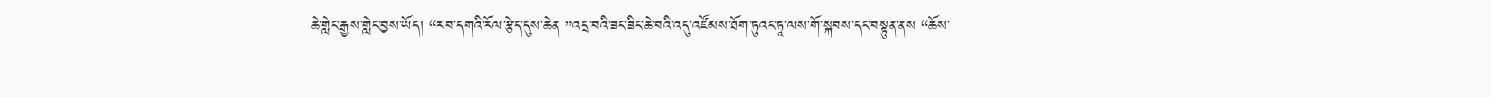ཆེ་གླེང་རྒྱས་གླེང་བྱས་ཡོད། “རབ་དགའི་རོལ་རྩེད་དུས་ཆེན ”འདྲ་བའི་ཟང་ཟིང་ཆེ་བའི་འདུ་འཛོམས་ཐོག་ཏུའང་ཏཱ་ལས་གོ་སྐབས་དང་བསྟུན་ནས “ཆོས་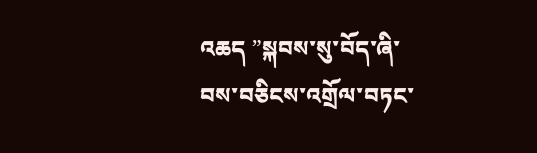འཆད ”སྐབས་སུ་བོད་ཞི་བས་བཅིངས་འགྲོལ་བཏང་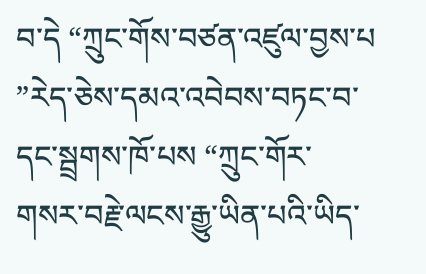བ་དེ “ཀྲུང་གོས་བཙན་འཛུལ་བྱས་པ ”རེད་ཅེས་དམའ་འབེབས་བཏང་བ་དང་སྦྲགས་ཁོ་པས “ཀྲུང་གོར་གསར་བརྗེ་ལངས་རྒྱུ་ཡིན་པའི་ཡིད་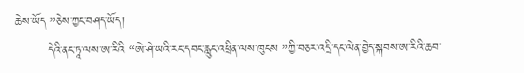ཆེས་ཡོད ”ཅེས་ཀྱང་བཤད་ཡོད།
        དེའི་ནང་ཏཱ་ལས་ཨ་རིའི “ཨེ་ཤེ་ཡའི་རང་དབང་རླུང་འཕྲིན་ལས་ཁུངས ”ཀྱི་བཅར་འདྲི་དང་ལེན་བྱེད་སྐབས་ཨ་རིའི་ཆབ་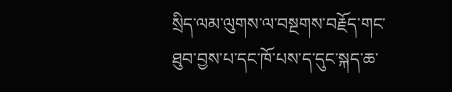སྲིད་ལམ་ལུགས་ལ་བསྔགས་བརྗོད་གང་ཐུབ་བྱས་པ་དང་ཁོ་པས་ད་དུང་སྐད་ཆ་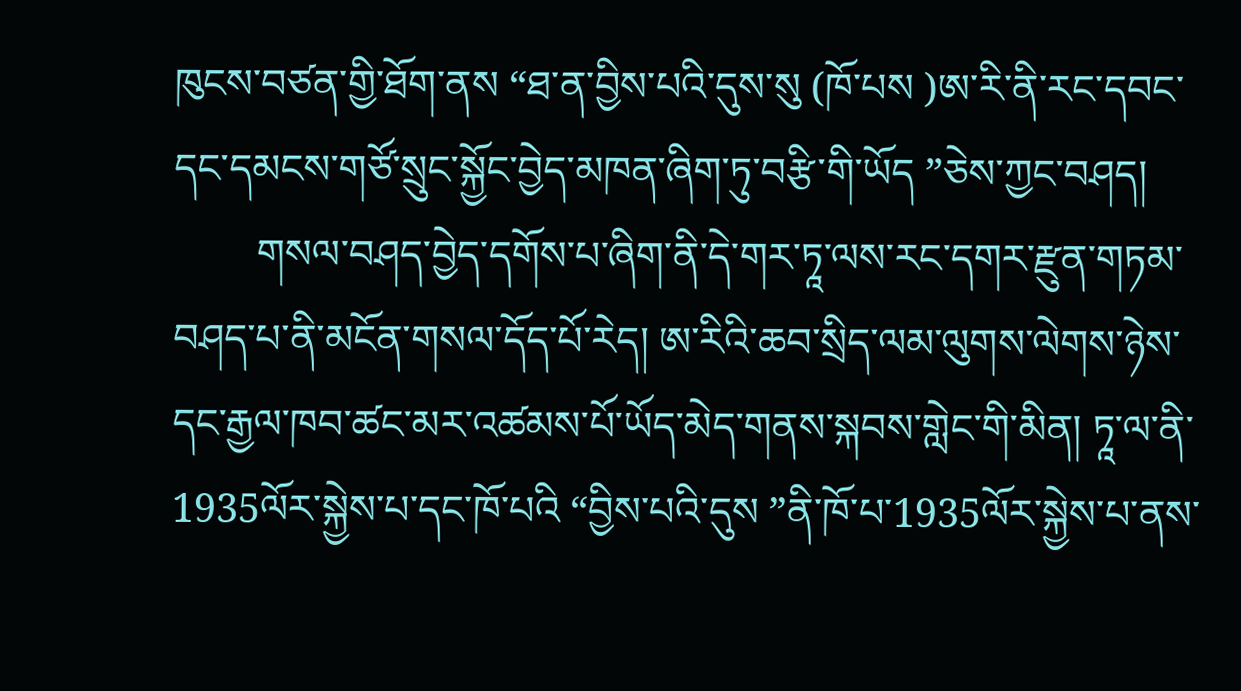ཁུངས་བཙན་གྱི་ཐོག་ནས “ཐ་ན་བྱིས་པའི་དུས་སུ (ཁོ་པས )ཨ་རི་ནི་རང་དབང་དང་དམངས་གཙོ་སྲུང་སྐྱོང་བྱེད་མཁན་ཞིག་ཏུ་བརྩི་གི་ཡོད ”ཅེས་ཀྱང་བཤད།
        གསལ་བཤད་བྱེད་དགོས་པ་ཞིག་ནི་དེ་གར་ཏཱ་ལས་རང་དགར་རྫུན་གཏམ་བཤད་པ་ནི་མངོན་གསལ་དོད་པོ་རེད། ཨ་རིའི་ཆབ་སྲིད་ལམ་ལུགས་ལེགས་ཉེས་དང་རྒྱལ་ཁབ་ཚང་མར་འཚམས་པོ་ཡོད་མེད་གནས་སྐབས་གླེང་གི་མིན། ཏཱ་ལ་ནི་1935ལོར་སྐྱེས་པ་དང་ཁོ་པའི “བྱིས་པའི་དུས ”ནི་ཁོ་པ་1935ལོར་སྐྱེས་པ་ནས་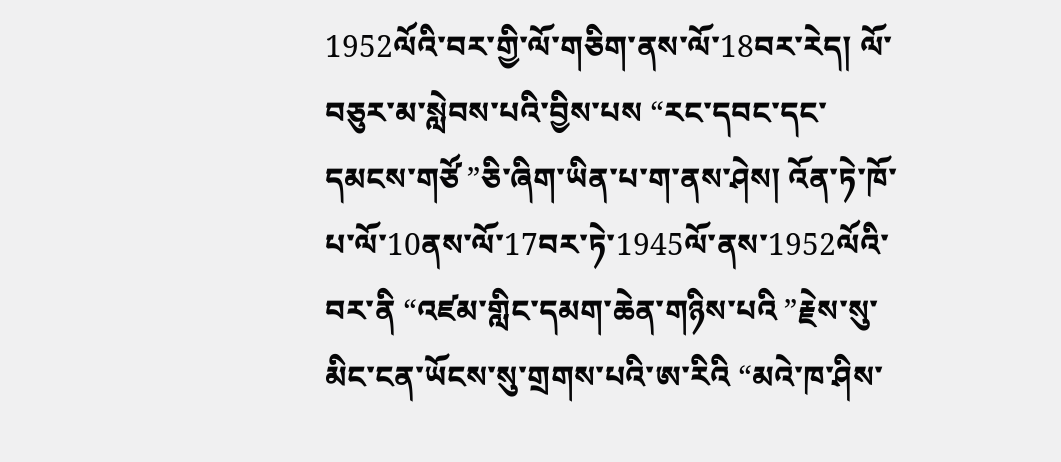1952ལོའི་བར་གྱི་ལོ་གཅིག་ནས་ལོ་18བར་རེད། ལོ་བཅུར་མ་སླེབས་པའི་བྱིས་པས “རང་དབང་དང་དམངས་གཙོ ”ཅི་ཞིག་ཡིན་པ་ག་ནས་ཤེས། འོན་ཏེ་ཁོ་པ་ལོ་10ནས་ལོ་17བར་ཏེ་1945ལོ་ནས་1952ལོའི་བར་ནི “འཛམ་གླིང་དམག་ཆེན་གཉིས་པའི ”རྗེས་སུ་མིང་ངན་ཡོངས་སུ་གྲགས་པའི་ཨ་རིའི “མའེ་ཁ་ཤིས་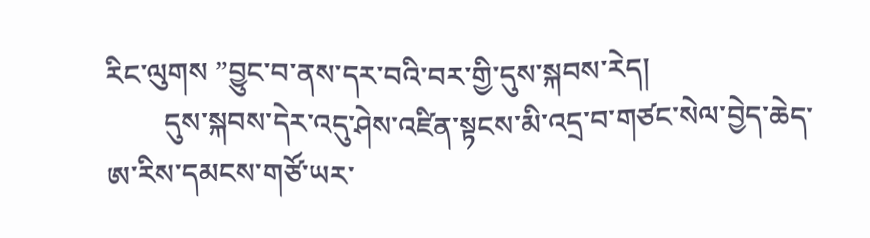རིང་ལུགས ”བྱུང་བ་ནས་དར་བའི་བར་གྱི་དུས་སྐབས་རེད།
        དུས་སྐབས་དེར་འདུ་ཤེས་འཛིན་སྟངས་མི་འདྲ་བ་གཙང་སེལ་བྱེད་ཆེད་ཨ་རིས་དམངས་གཙོ་ཡར་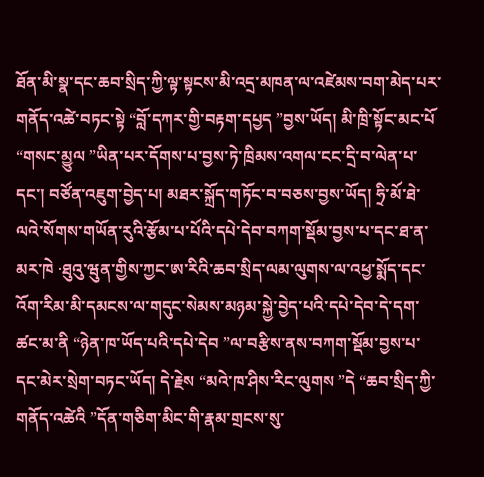ཐོན་མི་སྣ་དང་ཆབ་སྲིད་ཀྱི་ལྟ་སྟངས་མི་འདྲ་མཁན་ལ་འཛེམས་བག་མེད་པར་གནོད་འཚེ་བཏང་སྟེ “བློ་དཀར་གྱི་བརྟག་དཔྱད ”བྱས་ཡོད། མི་ཁྲི་སྟོང་མང་པོ “གསང་མྱུལ ”ཡིན་པར་དོགས་པ་བྱས་ཏེ་ཁྲིམས་འགལ་ངང་དྲི་བ་ལེན་པ་དང་། བཙོན་འཇུག་བྱེད་པ། མཐར་སྐྲོད་གཏོང་བ་བཅས་བྱས་ཡོད། ཧྲི་མོ་ཐེ་ལའེ་སོགས་གཡོན་རུའི་རྩོམ་པ་པོའི་དཔེ་དེབ་བཀག་སྡོམ་བྱས་པ་དང་ཐ་ན་མར་ཁེ ·ཐུའུ་ཝུན་གྱིས་ཀྱང་ཨ་རིའི་ཆབ་སྲིད་ལམ་ལུགས་ལ་འཕྱ་སྨོད་དང་འོག་རིམ་མི་དམངས་ལ་གདུང་སེམས་མཉམ་སྐྱེ་བྱེད་པའི་དཔེ་དེབ་དེ་དག་ཚང་མ་ནི “ཉེན་ཁ་ཡོད་པའི་དཔེ་དེབ ”ལ་བརྩིས་ནས་བཀག་སྡོམ་བྱས་པ་དང་མེར་སྲེག་བཏང་ཡོད། དེ་རྗེས “མའེ་ཁ་ཤིས་རིང་ལུགས ”དེ “ཆབ་སྲིད་ཀྱི་གནོད་འཚེའི ”དོན་གཅིག་མིང་གི་རྣམ་གྲངས་སུ་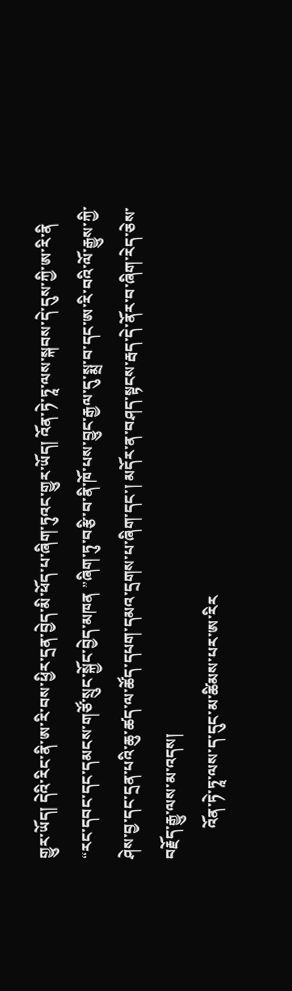གྱུར་ཡོད། དེའི་རིང་ནི་ཨ་རི་བས་ཕྱིར་དྲན་བྱེད་མི་ཕོད་པ་ཞིག་ཏུའང་གྱུར་ཡོད། འོན་ཏེ་ཏཱ་ལས་སྐབས་དེ་དུས་ཀྱི་ཨ་རི་ནི “རང་དབང་དང་དམངས་གཙོ་སྲུང་སྐྱོང་བྱེད་མཁན ”ཞིག་ཏུ་བརྩི་བ་ནི་ཁོ་པས་བྱུང་རྒྱལ་དུ་སྨྲ་བ་དང་ཨ་རི་བའི་ལོ་རྒྱུས་ཀྱི་ཤེས་བྱ་དང་དྲན་པའི་ཆུ་ཚད་ལ་ཚོད་དཔག་དམའ་དྲགས་པ་ཞིག་དང་། མདོར་ན་བཤད་སྟངས་རྦད་དེ་ནོར་བ་ཞིག་རེད་ཅེས་བརྗོད་རྒྱུ་ལས་མ་འདས།
        འོན་ཏེ་ཏཱ་ལས་ད་དུང་མ་ཚིམས་པར་ཨ་རིར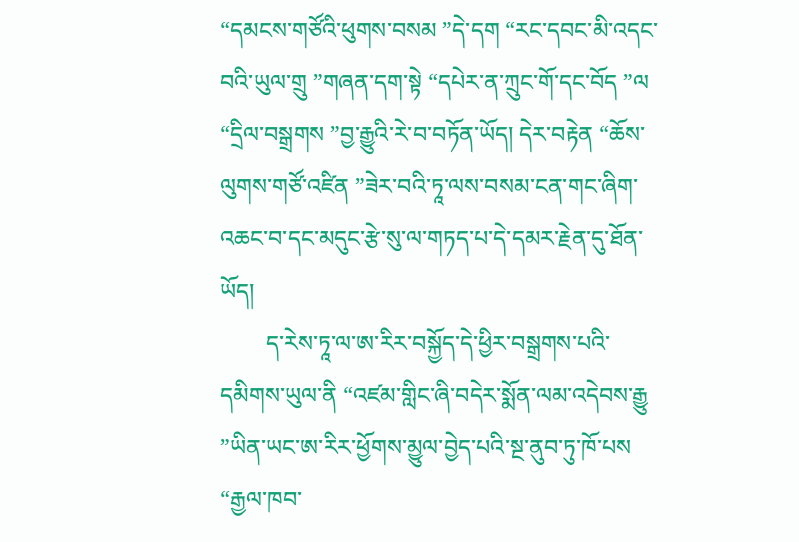“དམངས་གཙོའི་ཕུགས་བསམ ”དེ་དག “རང་དབང་མི་འདང་བའི་ཡུལ་གྲུ ”གཞན་དག་སྟེ “དཔེར་ན་ཀྲུང་གོ་དང་བོད ”ལ “དྲིལ་བསྒྲགས ”བྱ་རྒྱུའི་རེ་བ་བཏོན་ཡོད། དེར་བརྟེན “ཆོས་ལུགས་གཙོ་འཛིན ”ཟེར་བའི་ཏཱ་ལས་བསམ་ངན་གང་ཞིག་འཆང་བ་དང་མདུང་རྩེ་སུ་ལ་གཏད་པ་དེ་དམར་རྗེན་དུ་ཐོན་ཡོད།
        ད་རེས་ཏཱ་ལ་ཨ་རིར་བསྐྱོད་དེ་ཕྱིར་བསྒྲགས་པའི་དམིགས་ཡུལ་ནི “འཛམ་གླིང་ཞི་བདེར་སྨོན་ལམ་འདེབས་རྒྱུ ”ཡིན་ཡང་ཨ་རིར་ཕྱོགས་མྱུལ་བྱེད་པའི་སྔ་ནུབ་ཏུ་ཁོ་པས “རྒྱལ་ཁབ་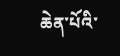ཆེན་པོའི་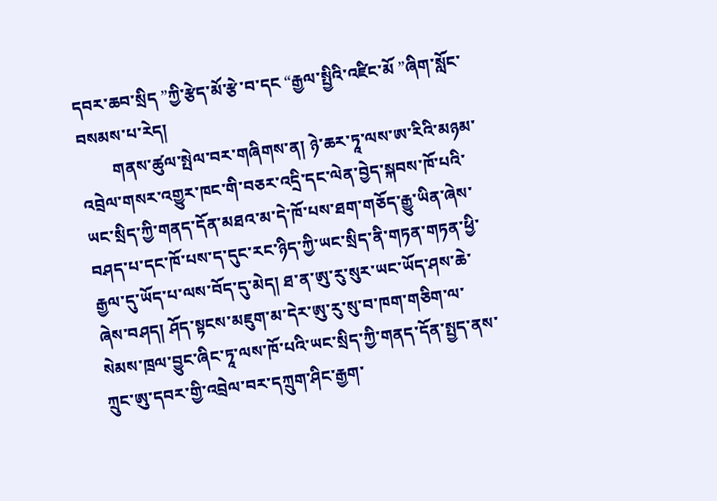དབར་ཆབ་སྲིད ”ཀྱི་རྩེད་མོ་རྩེ་བ་དང “རྒྱལ་སྤྱིའི་འཛིང་མོ ”ཞིག་སློང་བསམས་པ་རེད།
        གནས་ཚུལ་སྤེལ་བར་གཞིགས་ན། ཉེ་ཆར་ཏཱ་ལས་ཨ་རིའི་མཉམ་འབྲེལ་གསར་འགྱུར་ཁང་གི་བཅར་འདྲི་དང་ལེན་བྱེད་སྐབས་ཁོ་པའི་ཡང་སྲིད་ཀྱི་གནད་དོན་མཐའ་མ་དེ་ཁོ་པས་ཐག་གཅོད་རྒྱུ་ཡིན་ཞེས་བཤད་པ་དང་ཁོ་པས་ད་དུང་རང་ཉིད་ཀྱི་ཡང་སྲིད་ནི་གཏན་གཏན་ཕྱི་རྒྱལ་དུ་ཡོད་པ་ལས་བོད་དུ་མེད། ཐ་ན་ཨུ་རུ་སུར་ཡང་ཡོད་ཤས་ཆེ་ཞེས་བཤད། ཤོད་སྟངས་མཇུག་མ་དེར་ཨུ་རུ་སུ་བ་ཁག་གཅིག་ལ་སེམས་ཁྲལ་བྱུང་ཞིང་ཏཱ་ལས་ཁོ་པའི་ཡང་སྲིད་ཀྱི་གནད་དོན་སྤྱད་ནས་ཀྲུང་ཨུ་དབར་གྱི་འབྲེལ་བར་དཀྲུག་ཤིང་རྒྱག་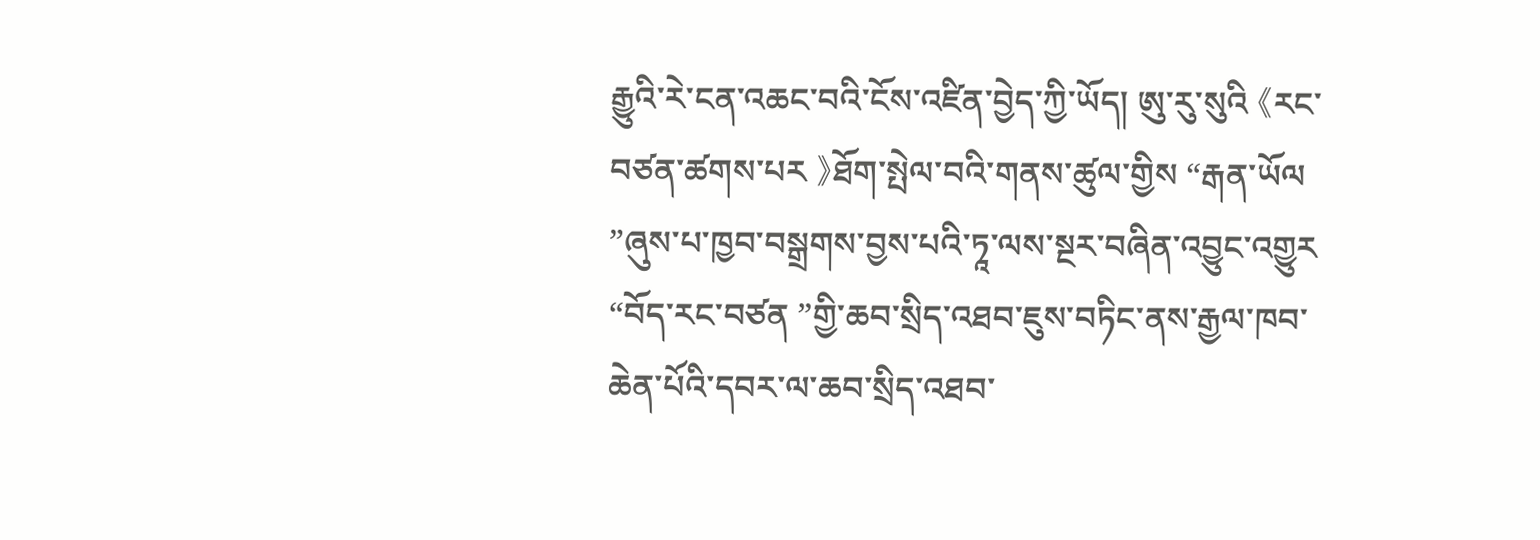རྒྱུའི་རེ་ངན་འཆང་བའི་ངོས་འཛིན་བྱེད་ཀྱི་ཡོད། ཨུ་རུ་སུའི 《རང་བཙན་ཚགས་པར 》ཐོག་སྤེལ་བའི་གནས་ཚུལ་གྱིས “རྒན་ཡོལ ”ཞུས་པ་ཁྱབ་བསྒྲགས་བྱས་པའི་ཏཱ་ལས་སྔར་བཞིན་འབྱུང་འགྱུར “བོད་རང་བཙན ”གྱི་ཆབ་སྲིད་འཐབ་ཇུས་བཏིང་ནས་རྒྱལ་ཁབ་ཆེན་པོའི་དབར་ལ་ཆབ་སྲིད་འཐབ་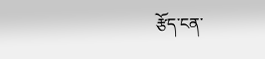རྩོད་ངན་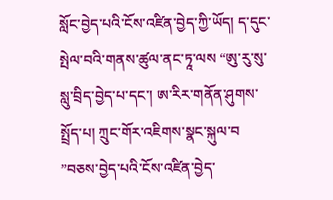སློང་བྱེད་པའི་ངོས་འཛིན་བྱེད་ཀྱི་ཡོད། ད་དུང་སྤེལ་བའི་གནས་ཚུལ་ནང་ཏཱ་ལས “ཨུ་རུ་སུ་སླུ་བྲིད་བྱེད་པ་དང་། ཨ་རིར་གནོན་ཤུགས་སྤྲོད་པ། ཀྲུང་གོར་འཇིགས་སྣང་སྐུལ་བ ”བཅས་བྱེད་པའི་ངོས་འཛིན་བྱེད་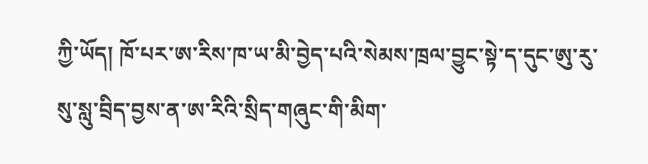ཀྱི་ཡོད། ཁོ་པར་ཨ་རིས་ཁ་ཡ་མི་བྱེད་པའི་སེམས་ཁྲལ་བྱུང་སྟེ་ད་དུང་ཨུ་རུ་སུ་སླུ་བྲིད་བྱས་ན་ཨ་རིའི་སྲིད་གཞུང་གི་མིག་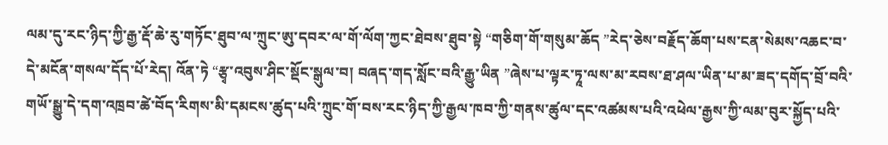ལམ་དུ་རང་ཉིད་ཀྱི་རྒྱ་རྡོ་ཆེ་རུ་གཏོང་ཐུབ་ལ་ཀྲུང་ཨུ་དབར་ལ་གོ་ལོག་ཀྱང་ཐེབས་ཐུབ་སྟེ “གཅིག་གོ་གསུམ་ཆོད ”རེད་ཅེས་བརྗོད་ཆོག་པས་ངན་སེམས་འཆང་བ་དེ་མངོན་གསལ་དོད་པོ་རེད། འོན་ཏེ “རྩྭ་འབུས་ཤིང་སྡོང་སྒུལ་བ། བཞད་གད་སློང་བའི་རྒྱུ་ཡིན ”ཞེས་པ་ལྟར་ཏཱ་ལས་མ་རབས་ཐ་ཤལ་ཡིན་པ་མ་ཟད་དགོད་བྲོ་བའི་གཡོ་སྒྱུ་དེ་དག་འཁྲབ་ཚེ་བོད་རིགས་མི་དམངས་ཚུད་པའི་ཀྲུང་གོ་བས་རང་ཉིད་ཀྱི་རྒྱལ་ཁབ་ཀྱི་གནས་ཚུལ་དང་འཚམས་པའི་འཕེལ་རྒྱས་ཀྱི་ལམ་བུར་སྐྱོད་པའི་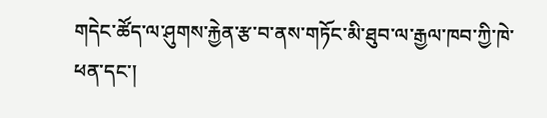གདེང་ཚོད་ལ་ཤུགས་རྐྱེན་རྩ་བ་ནས་གཏོང་མི་ཐུབ་ལ་རྒྱལ་ཁབ་ཀྱི་ཁེ་ཕན་དང་།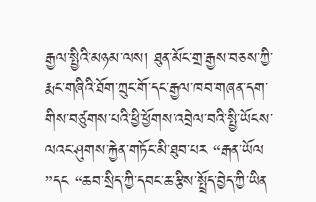རྒྱལ་སྤྱིའི་མཉམ་ལས། ཐུན་མོང་གྲ་རྒྱས་བཅས་ཀྱི་རྨང་གཞིའི་ཐོག་ཀྲུང་གོ་དང་རྒྱལ་ཁབ་གཞན་དག་གིས་བཙུགས་པའི་ཕྱི་ཕྱོགས་འབྲེལ་བའི་སྤྱི་ཡོངས་ལའང་ཤུགས་རྐྱེན་གཏོང་མི་ཐུབ་པར “རྒན་ཡོལ ”དང “ཆབ་སྲིད་ཀྱི་དབང་ཆ་རྩིས་སྤྲོད་བྱེད་ཀྱི་ཡིན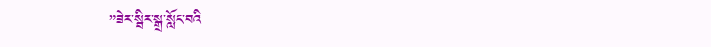”ཟེར་སྦིར་སྒྲ་སློང་བའི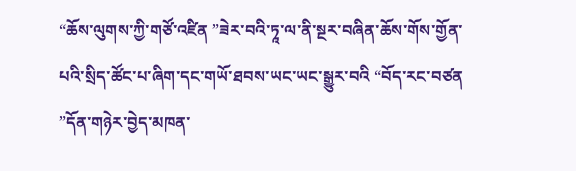“ཆོས་ལུགས་ཀྱི་གཙོ་འཛིན ”ཟེར་བའི་ཏཱ་ལ་ནི་སྔར་བཞིན་ཆོས་གོས་གྱོན་པའི་སྲིད་ཚོང་པ་ཞིག་དང་གཡོ་ཐབས་ཡང་ཡང་སྒྱུར་བའི “བོད་རང་བཙན ”དོན་གཉེར་བྱེད་མཁན་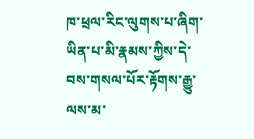ཁ་ཕྲལ་རིང་ལུགས་པ་ཞིག་ཡིན་པ་མི་རྣམས་ཀྱིས་དེ་བས་གསལ་པོར་རྟོགས་རྒྱུ་ལས་མ་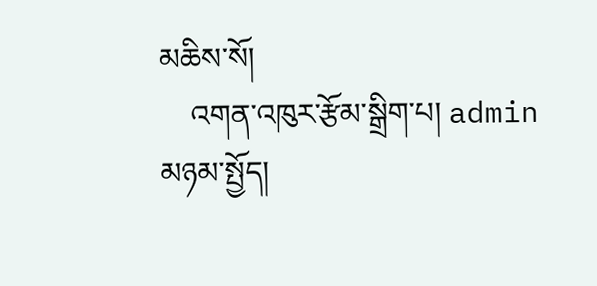མཆིས་སོ།
    འགན་འཁུར་རྩོམ་སྒྲིག་པ། admin
མཉམ་སྤྱོད།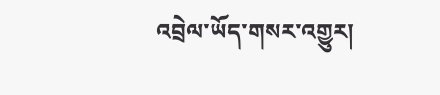འབྲེལ་ཡོད་གསར་འགྱུར།